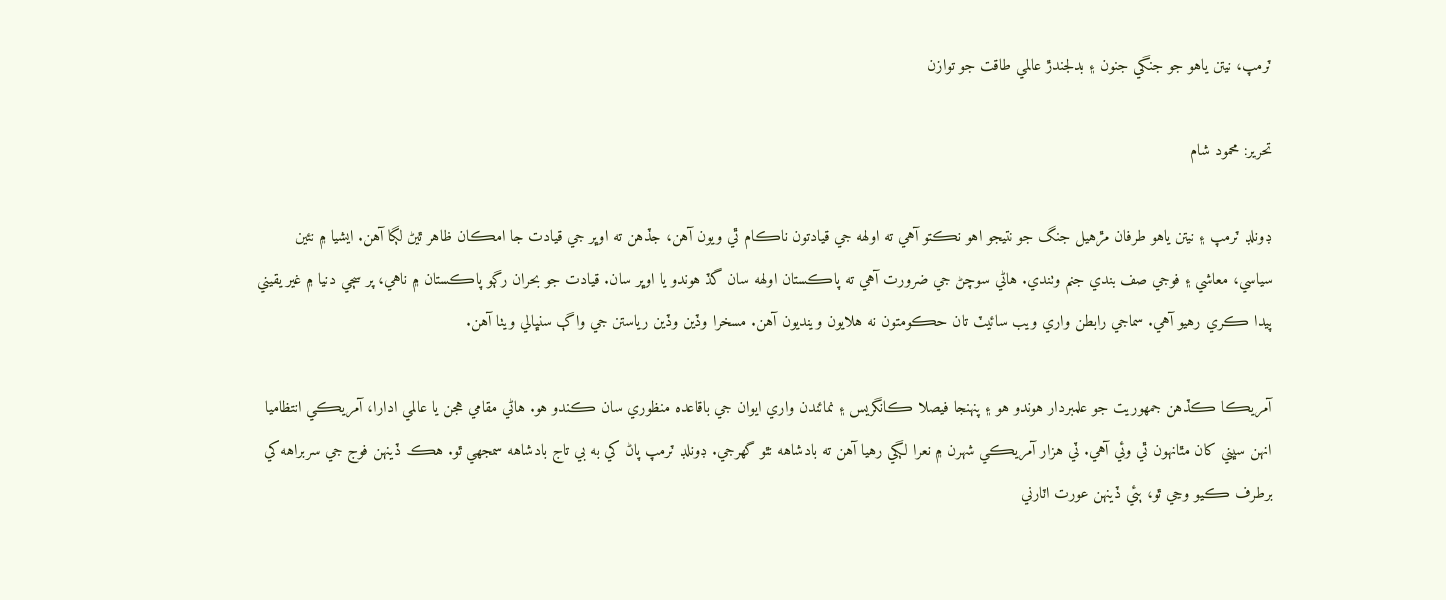ٽرمپ، نيتن ياهو جو جنگي جنون ۽ بدلجندڙ عالمي طاقت جو توازن

تحرير: محمود شام

ڊونلڊ ٽرمپ ۽ نيتن ياهو طرفان مڙهيل جنگ جو نتيجو اهو نڪتو آهي ته اولهه جي قيادتون ناڪام ٿي ويون آهن، جڏهن ته اوڀر جي قيادت جا امڪان ظاهر ٿيڻ لڳا آهن. ايشيا ۾ نئين سياسي، معاشي ۽ فوجي صف بندي جنم وٺندي. هاڻي سوچڻ جي ضرورت آهي ته پاڪستان اولهه سان گڏ هوندو يا اوڀر سان. قيادت جو بحران رڳو پاڪستان ۾ ناهي، پر سڄي دنيا ۾ غير يقيني پيدا ڪري رهيو آهي. سماجي رابطن واري ويب سائيٽ تان حڪومتون نه هلايون وينديون آهن. مسخرا وڏين وڏين رياستن جي واڳ سنڀالي ويٺا آهن.

آمريڪا ڪڏهن جمهوريت جو علمبردار هوندو هو ۽ پنهنجا فيصلا ڪانگريس ۽ نمائندن واري ايوان جي باقاعده منظوري سان ڪندو هو. هاڻي مقامي هجن يا عالمي ادارا، آمريڪي انتظاميا انهن سڀني کان مٿانهون ٿي وئي آهي. ٽي هزار آمريڪي شهرن ۾ نعرا لڳي رهيا آهن ته بادشاهه نٿو گهرجي. ڊونلڊ ٽرمپ پاڻ کي به بي تاج بادشاهه سمجهي ٿو. هڪ ڏينهن فوج جي سربراهه کي برطرف ڪيو وڃي ٿو، ٻئي ڏينهن عورت اٽارني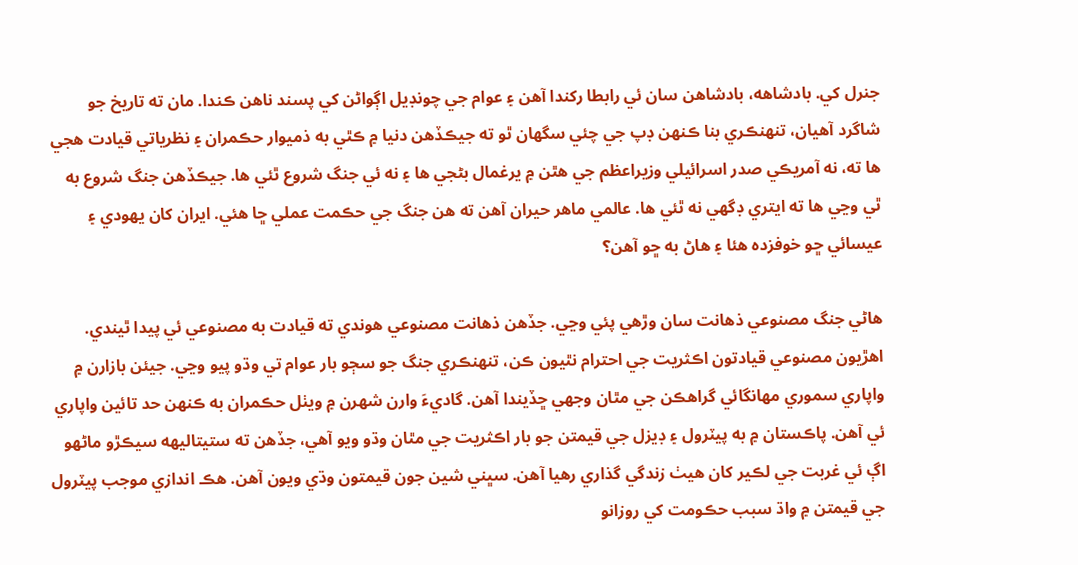جنرل کي. بادشاهه، بادشاهن سان ئي رابطا رکندا آهن ۽ عوام جي چونڊيل اڳواڻن کي پسند ناهن ڪندا. مان ته تاريخ جو شاگرد آهيان، تنهنڪري بنا ڪنهن ڊپ جي چئي سگهان ٿو ته جيڪڏهن دنيا ۾ ڪٿي به ذميوار حڪمران ۽ نظرياتي قيادت هجي ها ته، نه آمريڪي صدر اسرائيلي وزيراعظم جي هٿن ۾ يرغمال بڻجي ها ۽ نه ئي جنگ شروع ٿئي ها. جيڪڏهن جنگ شروع به ٿي وڃي ها ته ايتري ڊگهي نه ٿئي ها. عالمي ماهر حيران آهن ته هن جنگ جي حڪمت عملي ڇا هئي. ايران کان يهودي ۽ عيسائي ڇو خوفزده هئا ۽ هاڻ به ڇو آهن؟

هاڻي جنگ مصنوعي ذهانت سان وڙهي پئي وڃي. جڏهن ذهانت مصنوعي هوندي ته قيادت به مصنوعي ئي پيدا ٿيندي. اهڙيون مصنوعي قيادتون اڪثريت جي احترام نٿيون ڪن، تنهنڪري جنگ جو سڄو بار عوام تي وڌو پيو وڃي. جيئن بازارن ۾ واپاري سموري مهانگائي گراهڪن جي مٿان وجهي ڇڏيندا آهن. گاديءَ وارن شهرن ۾ ويٺل حڪمران به ڪنهن حد تائين واپاري ئي آهن. پاڪستان ۾ به پيٽرول ۽ ڊيزل جي قيمتن جو بار اڪثريت جي مٿان وڌو ويو آهي، جڏهن ته ستيتاليهه سيڪڙو ماڻهو اڳ ئي غربت جي لڪير کان هيٺ زندگي گذاري رهيا آهن. سڀني شين جون قيمتون وڌي ويون آهن. هڪ اندازي موجب پيٽرول جي قيمتن ۾ واڌ سبب حڪومت کي روزانو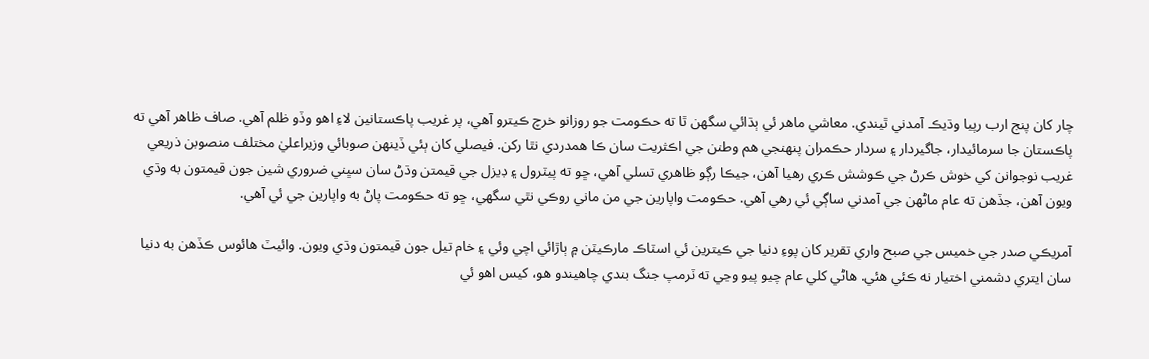چار کان پنج ارب رپيا وڌيڪ آمدني ٿيندي. معاشي ماهر ئي ٻڌائي سگهن ٿا ته حڪومت جو روزانو خرچ ڪيترو آهي، پر غريب پاڪستانين لاءِ اهو وڏو ظلم آهي. صاف ظاهر آهي ته پاڪستان جا سرمائيدار، جاگيردار ۽ سردار حڪمران پنهنجي هم وطنن جي اڪثريت سان ڪا همدردي نٿا رکن. فيصلي کان ٻئي ڏينهن صوبائي وزيراعليٰ مختلف منصوبن ذريعي غريب نوجوانن کي خوش ڪرڻ جي ڪوشش ڪري رهيا آهن، جيڪا رڳو ظاهري تسلي آهي، ڇو ته پيٽرول ۽ ڊيزل جي قيمتن وڌڻ سان سڀني ضروري شين جون قيمتون به وڌي ويون آهن، جڏهن ته عام ماڻهن جي آمدني ساڳي ئي رهي آهي. حڪومت واپارين جي من ماني روڪي نٿي سگهي، ڇو ته حڪومت پاڻ به واپارين جي ئي آهي.

آمريڪي صدر جي خميس جي صبح واري تقرير کان پوءِ دنيا جي ڪيترين ئي اسٽاڪ مارڪيٽن ۾ ٻاڙائي اچي وئي ۽ خام تيل جون قيمتون وڌي ويون. وائيٽ هائوس ڪڏهن به دنيا سان ايتري دشمني اختيار نه ڪئي هئي. هاڻي کلي عام چيو پيو وڃي ته ٽرمپ جنگ بندي چاهيندو هو، کيس اهو ئي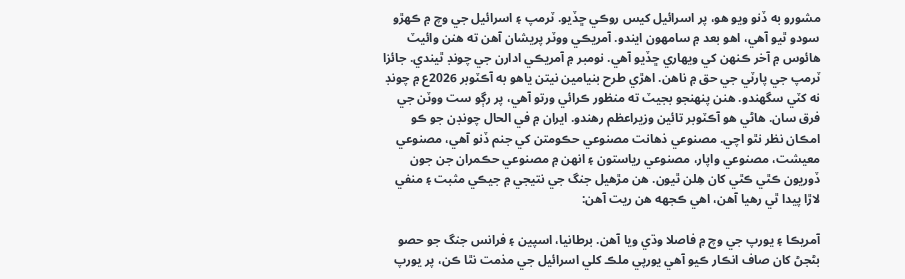مشورو به ڏنو ويو هو، پر اسرائيل کيس روڪي ڇڏيو. ٽرمپ ۽ اسرائيل جي وچ ۾ ڪهڙو سودو ٿيو آهي، اهو بعد ۾ سامهون ايندو. آمريڪي ووٽر پريشان آهن ته هنن وائيٽ هائوس ۾ آخر ڪنهن کي ويهاري ڇڏيو آهي. نومبر ۾ آمريڪي ادارن جي چونڊ ٿيندي. جائزا ٽرمپ جي پارٽي جي حق ۾ ناهن. اهڙي طرح بنيامين نيتن ياهو به آڪٽوبر 2026ع ۾ چونڊ نه کٽي سگهندو. هنن پنهنجو بجيٽ ته منظور ڪرائي ورتو آهي، پر رڳو ست ووٽن جي فرق سان. هاڻي هو آڪٽوبر تائين وزيراعظم رهندو. ايران ۾ في الحال چونڊن جو ڪو امڪان نظر نٿو اچي. مصنوعي ذهانت مصنوعي حڪومتن کي جنم ڏنو آهي، مصنوعي معيشت، مصنوعي واپار، مصنوعي رياستون ۽ انهن ۾ مصنوعي حڪمران جن جون ڏوريون ڪٿي ڪٿي کان هِلن ٿيون. هن مڙهيل جنگ جي نتيجي ۾ جيڪي مثبت ۽ منفي لاڙا پيدا ٿي رهيا آهن، اهي ڪجهه هن ريت آهن:

آمريڪا ۽ يورپ جي وچ ۾ فاصلا وڌي ويا آهن. برطانيا، اسپين ۽ فرانس جنگ جو حصو بڻجڻ کان صاف انڪار ڪيو آهي يورپي ملڪ کلي اسرائيل جي مذمت نٿا ڪن، پر يورپ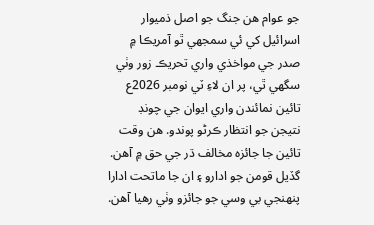جو عوام هن جنگ جو اصل ذميوار اسرائيل کي ئي سمجهي ٿو آمريڪا ۾ صدر جي مواخذي واري تحريڪ زور وٺي سگهي ٿي، پر ان لاءِ ٽي نومبر 2026ع تائين نمائندن واري ايوان جي چونڊ نتيجن جو انتظار ڪرڻو پوندو. هن وقت تائين جا جائزه مخالف ڌر جي حق ۾ آهن. گڏيل قومن جو ادارو ۽ ان جا ماتحت ادارا پنهنجي بي وسي جو جائزو وٺي رهيا آهن.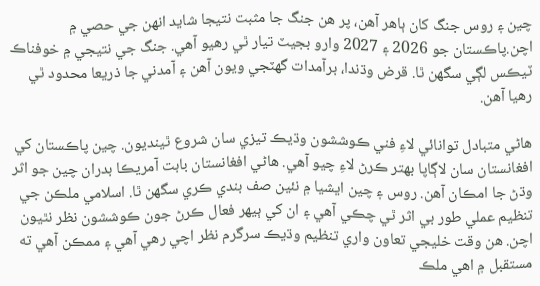چين ۽ روس جنگ کان ٻاهر آهن، پر هن جنگ جا مثبت نتيجا شايد انهن جي حصي ۾ اچن.پاڪستان جو 2026 ۽ 2027 وارو بجيٽ تيار ٿي رهيو آهي. جنگ جي نتيجي ۾ خوفناڪ ٽيڪس لڳي سگهن ٿا. قرض وڌندا، برآمدات گهٽجي ويون آهن ۽ آمدني جا ذريعا محدود ٿي رهيا آهن.

هاڻي متبادل توانائي لاءِ فني ڪوششون وڌيڪ تيزي سان شروع ٿينديون. چين پاڪستان کي افغانستان سان لاڳاپا بهتر ڪرڻ لاءِ چيو آهي. هاڻي افغانستان بابت آمريڪا بدران چين جو اثر وڌڻ جا امڪان آهن. روس ۽ چين ايشيا ۾ نئين صف بندي ڪري سگهن ٿا. اسلامي ملڪن جي تنظيم عملي طور بي اثر ٿي چڪي آهي ۽ ان کي ٻيهر فعال ڪرڻ جون ڪوششون نظر نٿيون اچن. هن وقت خليجي تعاون واري تنظيم وڌيڪ سرگرم نظر اچي رهي آهي ۽ ممڪن آهي ته مستقبل ۾ اهي ملڪ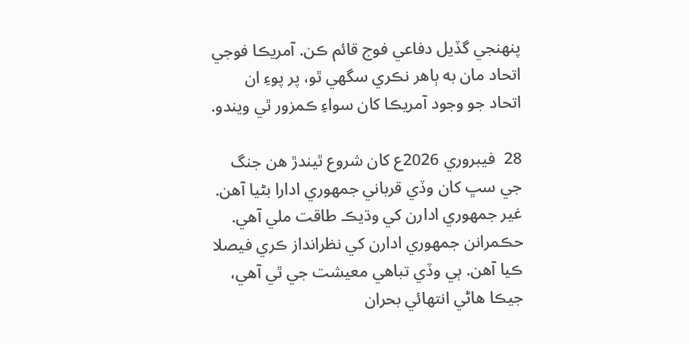پنهنجي گڏيل دفاعي فوج قائم ڪن. آمريڪا فوجي اتحاد مان به ٻاهر نڪري سگهي ٿو، پر پوءِ ان اتحاد جو وجود آمريڪا کان سواءِ ڪمزور ٿي ويندو.

28  فيبروري 2026ع کان شروع ٿيندڙ هن جنگ جي سڀ کان وڏي قرباني جمهوري ادارا بڻيا آهن. غير جمهوري ادارن کي وڌيڪ طاقت ملي آهي. حڪمرانن جمهوري ادارن کي نظرانداز ڪري فيصلا ڪيا آهن. ٻي وڏي تباهي معيشت جي ٿي آهي، جيڪا هاڻي انتهائي بحران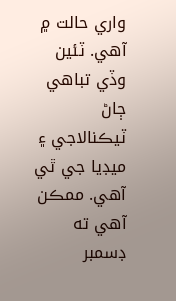واري حالت ۾ آهي. ٽئين وڏي تباهي ڄاڻ ٽيڪنالاجي ۽ ميڊيا جي ٿي آهي. ممڪن آهي ته ڊسمبر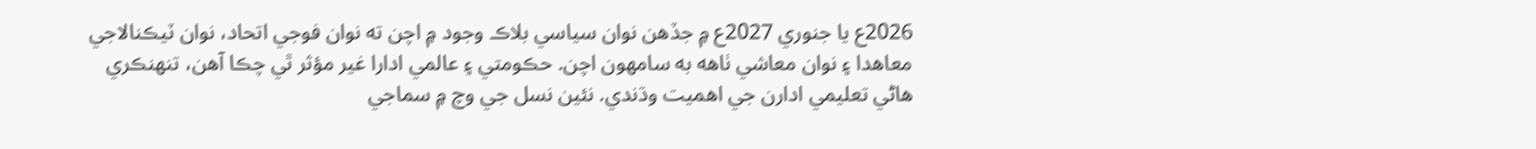2026ع يا جنوري 2027ع ۾ جڏهن نوان سياسي بلاڪ وجود ۾ اچن ته نوان فوجي اتحاد، نوان ٽيڪنالاجي معاهدا ۽ نوان معاشي ٺاهه به سامهون اچن. حڪومتي ۽ عالمي ادارا غير مؤثر ٿي چڪا آهن، تنهنڪري هاڻي تعليمي ادارن جي اهميت وڌندي. نئين نسل جي وچ ۾ سماجي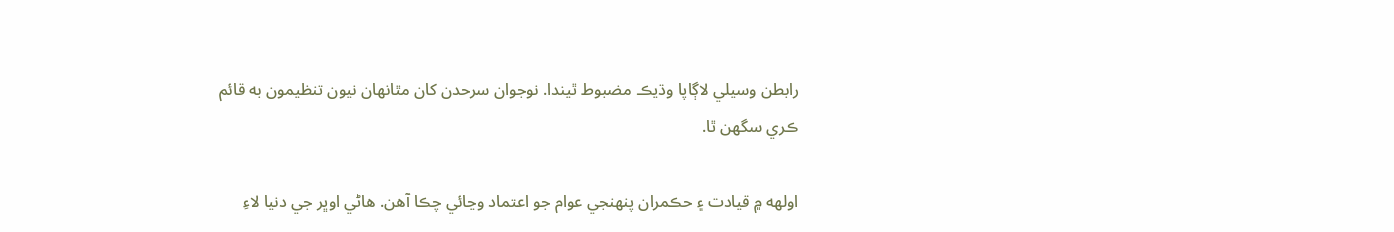رابطن وسيلي لاڳاپا وڌيڪ مضبوط ٿيندا. نوجوان سرحدن کان مٿانهان نيون تنظيمون به قائم ڪري سگهن ٿا.

اولهه ۾ قيادت ۽ حڪمران پنهنجي عوام جو اعتماد وڃائي چڪا آهن. هاڻي اوڀر جي دنيا لاءِ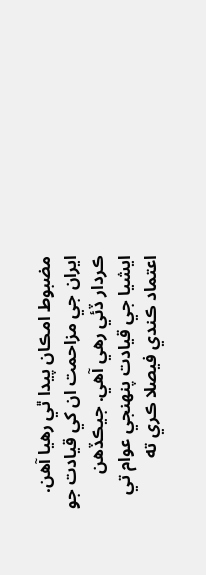مضبوط امڪان پيدا ٿي رهيا آهن. ايران جي مزاحمت ان کي قيادت جو ڪردار ڏئي رهي آهي. جيڪڏهن ايشيا جي قيادت پنهنجي عوام تي اعتماد ڪندي فيصلا ڪري ته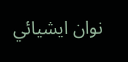نوان ايشيائي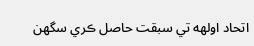اتحاد اولهه تي سبقت حاصل ڪري سگهن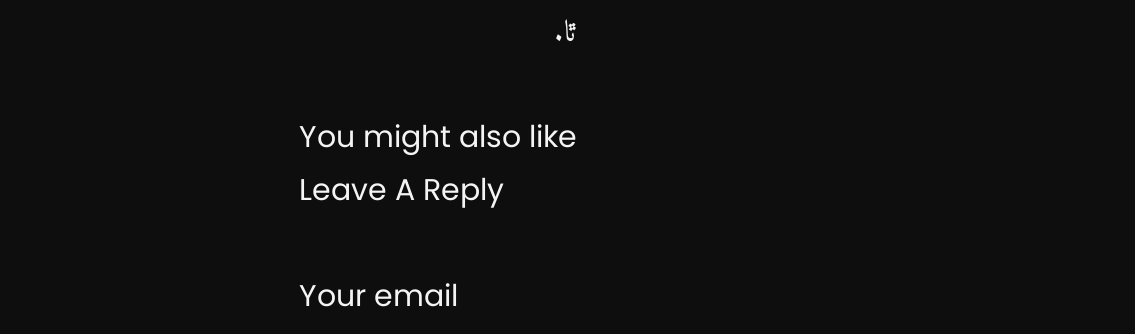ٿا.

You might also like
Leave A Reply

Your email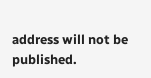address will not be published.